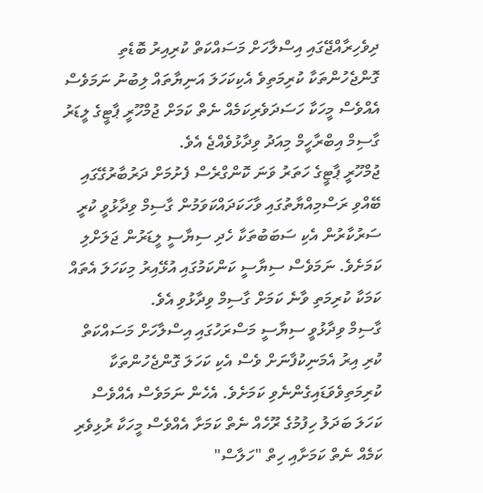ދިވެހިރާއްޖޭގައި އިސްލާހަށް މަސައްކަތް ކުރިއިރު ބޮޑެތި ގޮންޖެހުންތަކާ ކުރިމަތިވެ އެކިކަހަލަ އަނިޔާތައް ލިބުނު ނަމަވެސް އެއްވެސް މީހަކާ ހަސަދަވެރިކަމެއް ނެތް ކަމަށް ޖުމްހޫރީ ޕާޓީގެ ލީޑަރު ގާސިމް އިބްރާހީމް މިއަދު ވިދާޅުވެއްޖެ އެވެ.
ޖުމްހޫރީ ޕާޓީގެ ހަތަރު ވަނަ ކޮންގްރެސް ފެށުމަށް ދަރުބާރުގޭގައި ބޭއްވި ރަސްމިއްޔާތުގައި ވާހަކަދައްކަވަމުން ގާސިމް ވިދާޅުވީ ކުރީ ސަރުކާރުން އެކި ސަބަބުތަކާ ހެދި ސިޔާސީ ލީޑަރުން ޖަލަށްލި ކަމަށެވެ. ނަމަވެސް ސިޔާސީ ކަންކަމުގައި އުޅޭއިރު މިކަހަލަ އެތައް ކަމަކާ ކުރިމަތި ވާނެ ކަމަށް ގާސިމް ވިދާޅުވި އެވެ.
ގާސިމް ވިދާޅުވީ ސިޔާސީ މަސްރަހުގައި އިސްލާހަށް މަސައްކަތް ކުރި އިރު އެމަނިކުފާނަށް ވެސް އެކި ކަހަލަ ގޮންޖެހުންތަކާ ކުރިމަތިވެވަޑައިގެންނެވި ކަމަށެވެ. އެހެން ނަމަވެސް އެއްވެސް ކަހަލަ ބަދަލު ހިފުމުގެ ރޫހެއް ނެތް ކަމަށާ އެއްވެސް މީހަކާ ރުޅިވެރި ކަމެއް ނެތް ކަމަށާއި ހިތް "ހަލާސް"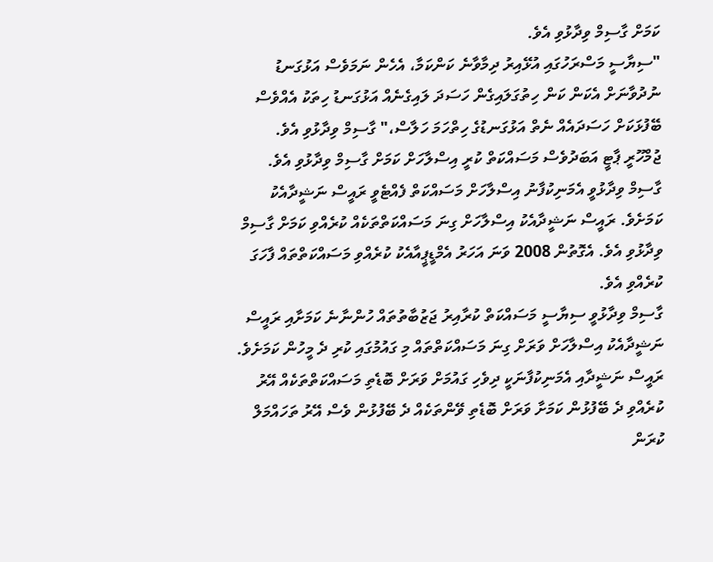ކަމަށް ގާސިމް ވިދާޅުވި އެވެ.
"ސިޔާސީ މަސްރަހުގައި އުޅޭއިރު ދިމާވާނެ ކަންކަމާ، އެހެން ނަމަވެސް އަޅުގަނޑު ނުދުވާނަށް އެކަން ކަން ހިތުގަލައިގެން ހަސަދަ ލައިގެނެއް އަޅުގަނޑު ހިތަކު އެއްވެސް ބޭފުޅަކަށް ހަސަދައެއް ނެތް އަޅުގަނޑުގެ ހިތްހަމަ ހަލާސް،" ގާސިމް ވިދާޅުވި އެވެ.
ޖުމްހޫރީ ޕާޓީ އަބަދުވެސް މަސައްކަތް ކުރީ އިސްލާހަށް ކަމަށް ގާސިމް ވިދާޅުވި އެވެ.
ގާސިމް ވިދާޅުވީ އެމަނިކުފާނު އިސްލާހަށް މަސައްކަތް ފެއްޓެވީ ރައީސް ނަޝީދާއެކު ކަމަށެވެ. ރައީސް ނަޝީދާއެކު އިސްލާހަށް ގިނަ މަސައްކަތްތަކެއް ކުރެއްވި ކަމަށް ގާސިމް ވިދާޅުވި އެވެ. އެގޮތުން 2008 ވަނަ އަހަރު އެމްޑީޕީއާއެކު ކުރެއްވި މަސައްކަތްތައް ފާހަގަ ކުރެއްވި އެވެ.
ގާސިމް ވިދާޅުވީ ސިޔާސީ މަސައްކަތް ކުރާއިރު ޖަޒުބާތުތައް ހުންނާނެ ކަމަށާއި ރައީސް ނަޝީދާއެކު އިސްލާހަށް ވަރަށް ގިނަ މަސައްކަތްތައް މި ގައުމުގައި ކުރި ދެ މީހުން ކަމަށެވެ.
ރައީސް ނަޝީދާއި އެމަނިކުފާނަކީ ދިވެހި ގައުމަށް ވަރަށް ބޮޑެތި މަސައްކަތްތަކެއް އޭރު ކުރެއްވި ދެ ބޭފުޅުން ކަމަށާ ވަރަށް ބޮޑެތި ވޭންތަކެއް ދެ ބޭފުޅުން ވެސް އޭރު ތަހައްމަލް ކުރަން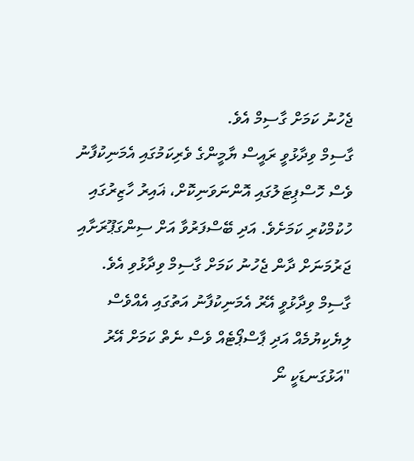ޖެހުނު ކަމަށް ގާސިމް އެވެ.
ގާސިމް ވިދާޅުވީ ރައީސް ޔާމީންގެ ވެރިކަމުގައި އެމަނިކުފާނު ވެސް ހޮސްޕިޓަލުގައި އޮންނަވަނިކޮށް، ޣައިރު ހާޒިރުގައި ހުކުމްކުރި ކަމަށެވެ. އަދި ބޭސްފަރުވާ އަށް ސިންގަޕޫރަށާއި ޖަރުމަނަށް ދާން ޖެހުނު ކަމަށް ގާސިމް ވިދާޅުވި އެވެ.
ގާސިމް ވިދާޅުވީ އޭރު އެމަނިކުފާނު އަތުގައި އެއްވެސް ލިޔެކިޔުމެއް އަދި ޕާސްޕޯޓެއް ވެސް ނެތް ކަމަށް އޭރު "އަޅުގަނޑަކީ ނޯ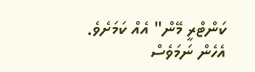ކަންޓްރީ މޭން" އެއް ކަމަށެވެ.
އެހެން ނަމަވެސް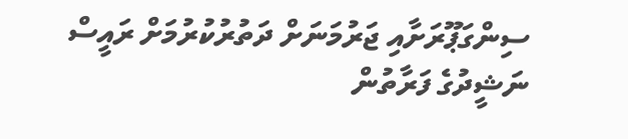ސިންގަޕޫރަށާއި ޖަރުމަނަށް ދަތުރުކުރުމަށް ރައީސް ނަޝީދުގެ ފަރާތުން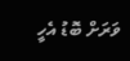ވަރަށް ބޮޑު އެހީ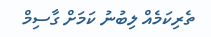ތެރިކަމެއް ލިބުނު ކަމަށް ގާސިމް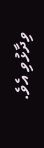ވިދާޅުވި އެވެ.